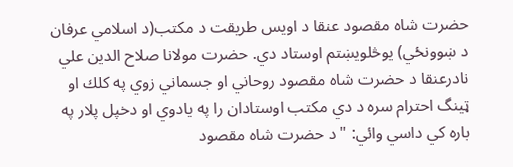حضرت شاه مقصود عنقا د اويس طريقت د مكتب(د اسلامي عرفان د ښوونځي) يوڅلويښتم اوستاد دي. حضرت مولانا صلاح الدين علي نادرعنقا د حضرت شاه مقصود روحاني او جسماني زوي په كلك او ټينگ احترام سره د دي مكتب اوستادان را په يادوي او دخپل پلار په باره كي داسي وائي: " د حضرت شاه مقصود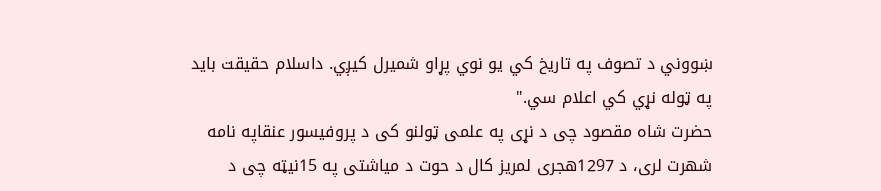ښووني د تصوف په تاريخ كي يو نوي پړاو شميرل كيږي. داسلام حقيقت بايد په ټوله نړي كي اعلام سي."
حضرت شاه مقصود چی د نړی په علمی ټولنو کی د پروفیسور عنقاپه نامه شهرت لری، د 1297هجری لمریز کال د حوت د میاشتی په 15نیټه چی د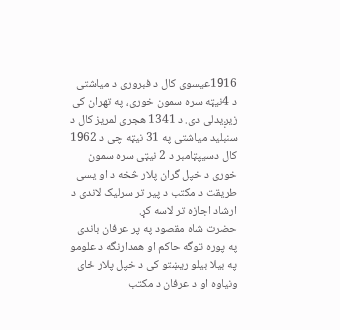1916عیسوی کال د فبروری د میاشتی د 4نیټه سره سمون خوری، په تهران کی زیږیدلی دی. د 1341 هجری لمریز کال د سنبلید میاشتی په 31 نیټه چی د 1962 کال دسیپټامبر د 2 نیټی سره سمون خوری د خپل گران پلار څخه د او یسی طریقت د مکتب د پیر تر سرلیک لاندی د ارشاد اجازه تر لاسه کړ.
حضرت شاه مقصود په پر عرفان باندی په پوره توگه حاکم او همدارنگه د علومو په بیلا بیلو ریښتو کی د خپل پلار ځای ونیاوه او د عرفان د مکتب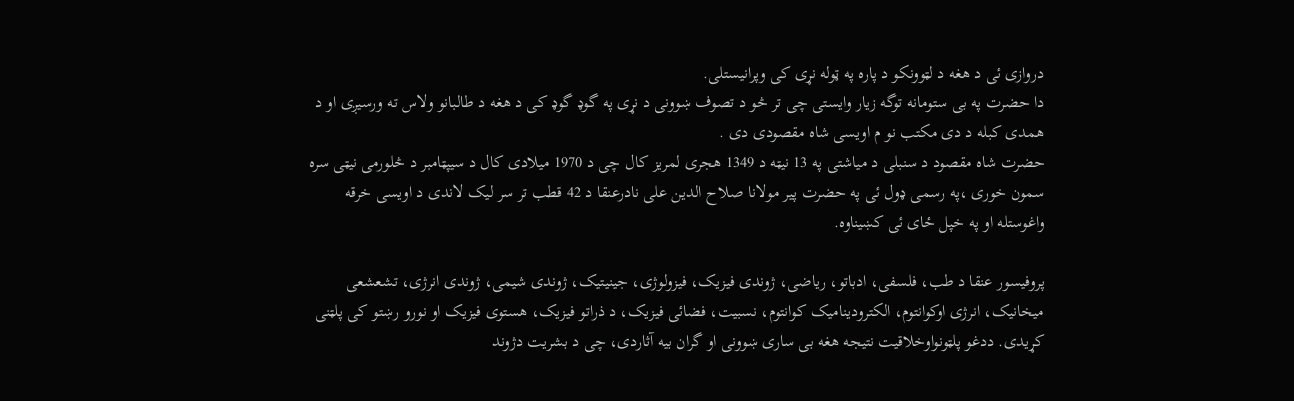دروازی ئی د هغه د لټوونکو د پاره په ټوله نړی کی وپرانیستلی.
دا حضرت په بی ستومانه توگه زیار وایستی چی تر څو د تصوف ښوونی د نړی په گوډ گوډ کی د هغه د طالبانو ولاس ته ورسیږی او د همدی کبله د دی مکتب نو م اویسی شاه مقصودی دی .
حضرت شاه مقصود د سنبلی د میاشتی په 13 نیټه د 1349 هجری لمریز کال چی د 1970 میلادی کال د سیپټامبر د څلورمی نیټی سره سمون خوری ،په رسمی ډول ئی په حضرت پیر مولانا صلاح الدین علی نادرعنقا د 42 قطب تر سر لیک لاندی د اویسی خرقه واغوستله او په خپل ځای ئی کښیناوه.

پروفیسور عنقا د طب، فلسفی، ادباتو، ریاضی، ژوندی فیزیک، فیزولوژی، جینیتیک، ژوندی شیمی، ژوندی انرژی، تشعشعی میخانیک، انرژی اوکوانتوم، الکترودینامیک کوانتوم، نسبیت، فضائی فیزیک، د ذراتو فیزیک، هستوی فیزیک او نورو رښتو کی پلټنی کړیدی. ددغو پلټونواوخلاقیت نتیجه هغه بی ساری ښوونی او گران بیه آثاردی، چی د بشریت دژوند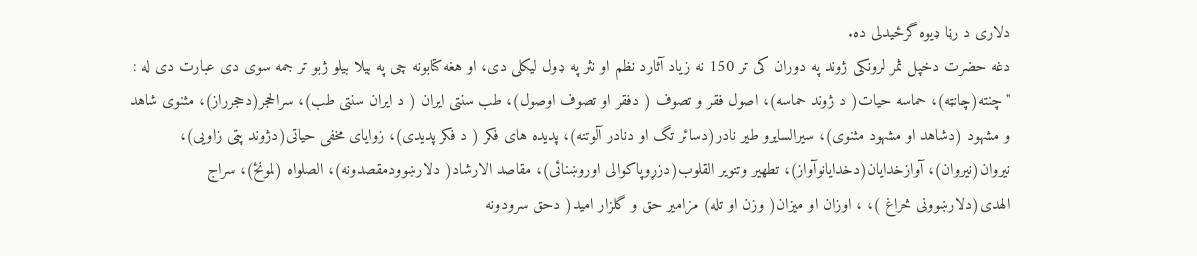دلاری د رڼا ډیوه گرځیدلی ده.
دغه حضرت دخپل ثمر لرونکی ژوند په دوران کی تر 150 نه زیاد آثارد نظم او نثر په ډول لیکلی دی، او هغه کتابونه چی په بیلا بیلو ژبو تر جمه سوی دی عبارت دی له :
"چنته(چانټه)، حماسه حیات( د ژوند حماسه)، اصول فقر و تصوف ( دفقر او تصوف اوصول)، طب سنتی ایران ( د ایران سنتی طب)، سرالحجر(دحجرراز)، مثنوی شاهد و مشهود (دشاهد او مشهود مثنوی)، سیرالسایرو طیر نادر(دسائر تگ او دنادر آلوتنه)، پدیده های فکر ( د فکر پدیدی)، زوایای مخفی حیاتی(دژوند پټی زاویی)، نیروان(نیروان)، آوازخدایان(دخدایانوآواز)، تطهیر وتنویر القلوب(دزړوپاکوالی اوروښنائی)، مقاصد الارشاد( دلارښوودمقصدونه)، الصلواه (لمونځ)، سراج الهدی(دلارښوونی څراغ )، ، اوزان او میزان( وزن او تله) مزامیر حق و گلزار امید( دحق سرودونه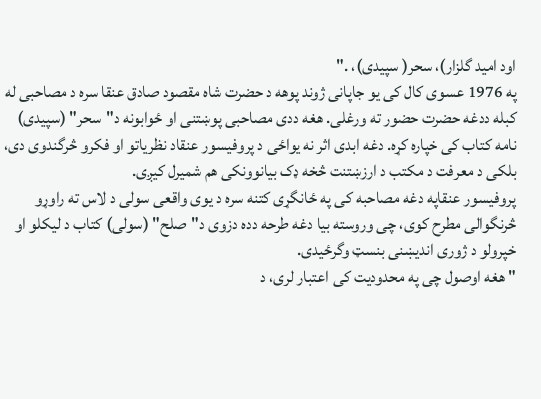اود امید گلزار)، سحر( سپیدی)، ."
په 1976 عسوی کال کی یو جاپانی ژوند پوهه د حضرت شاه مقصود صادق عنقا سره د مصاحبی له کبله ددغه حضرت حضور ته ورغلی. هغه ددی مصاحبی پوښتنی او ځوابونه د"سحر" (سپیدی) نامه کتاب کی خپاره کړه. دغه ابدی اثر نه یواځی د پروفیسور عنقاد نظریاتو او فکرو څرگندوی دی، بلکی د معرفت د مکتب د ارزښتنت څخه ډک بیانوونکی هم شمیرل کیږی.
پروفیسور عنقاپه دغه مصاحبه کی په ځانگړی کتنه سره د یوی واقعی سولی د لاس ته راوړو څرنگوالی مطرح کوی، چی وروسته بیا دغه طرحه دده دزوی د"صلح" (سولی) کتاب د لیکلو او خپرولو د ژوری اندیښنی بنسټ وگرځیدی.
" هغه اوصول چی په محدودیت کی اعتبار لری، د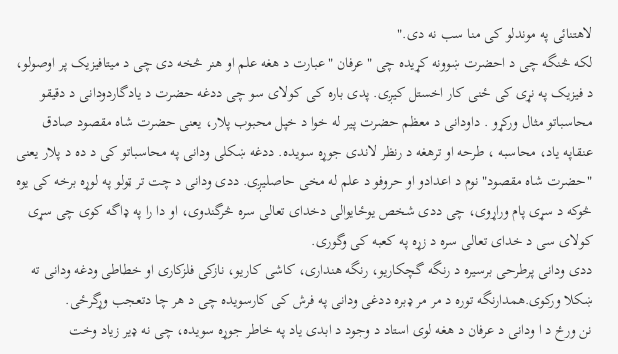لاهتنائی په موندلو کی منا سب نه دی."
لکه څنگه چی د احضرت ښوونه کړیده چی "عرفان "عبارت د هغه علم او هنر څخه دی چی د میتافیزیک پر اوصولو، د فیزیک په نړی کی ځنی کار اخستل کیږی. پدی باره کی کولای سو چی ددغه حضرت د یادگاردودانی د دقیقو محاسباتو مثال ورکړو . داودانی د معظم حضرت پیر له خوا د خپل محبوب پلار، یعنی حضرت شاه مقصود صادق عنقاپه یاد، محاسبه ، طرحه او ترهغه د رنظر لاندی جوړه سویده. ددغه ښکلی ودانی په محاسباتو کی د ده د پلار یعنی "حضرت شاه مقصود" نوم د اعدادو او حروفو د علم له مخی حاصلیږی. ددی ودانی د چت تر ټولو په لوړه برخه کی یوه څوکه د سړی پام وراړوی، چی ددی شخص یوځایوالی دخدای تعالی سره څرگندوی، او دا را په ډاگه کوی چی سړی کولای سی د خدای تعالی سره د زړه په کعبه کی وگوری.
ددی ودانی پرطرحی برسیره د رنگه گچکاریو، رنگه هنداری، کاشی کاریو، نازکی فلزکاری او خطاطی ودغه ودانی ته ښکلا ورکوی.همدارنگه توره د مر مر ډبره ددغی ودانی په فرش کی کارسویده چی د هر چا دتعجب وړگرځی.
نن ورځ د ا ودانی د عرفان د هغه لوی استاد د وجود د ابدی یاد په خاطر جوړه سویده، چی نه ډیر زیاد وخت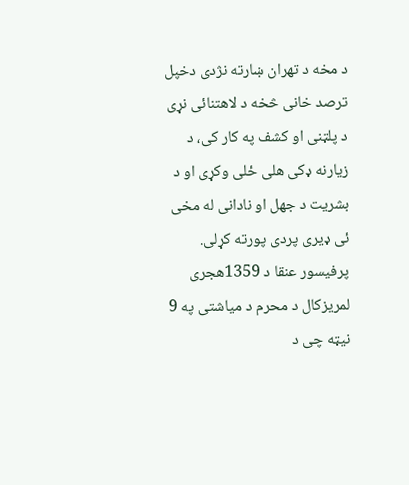د مخه د تهران ښارته نژدی دخپل ترصد خانی څخه د لاهتنائی نړی د پلټنی او کشف په کار کی، د زیارنه ډکی هلی ځلی وکړی او د بشریت د جهل او نادانی له مخی ئی ډیری پردی پورته کړلی.
پرفیسور عنقا د 1359هجری لمریزکال د محرم د میاشتی په 9 نیټه چی د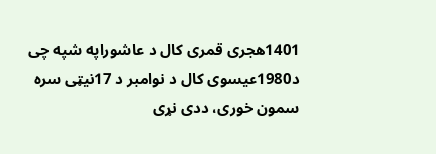1401هجری قمری کال د عاشوراپه شپه چی د1980عیسوی کال د نوامبر د 17نیټی سره سمون خوری، ددی نړی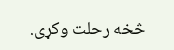څخه رحلت وکړی.